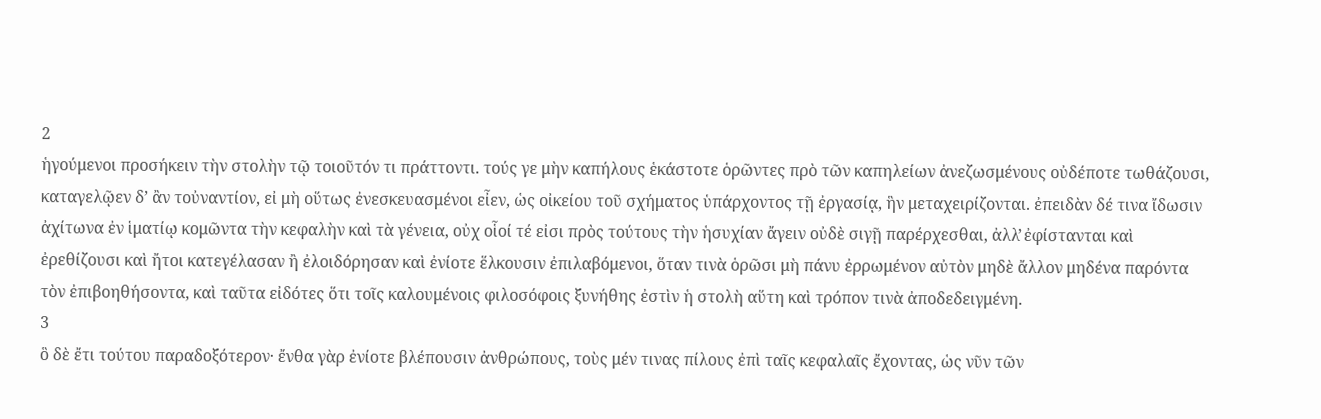2
ἡγούμενοι προσήκειν τὴν στολὴν τῷ τοιοῦτόν τι πράττοντι. τούς γε μὴν καπήλους ἑκάστοτε ὁρῶντες πρὸ τῶν καπηλείων ἀνεζωσμένους οὐδέποτε τωθάζουσι, καταγελῷεν δ’ ἂν τοὐναντίον, εἰ μὴ οὕτως ἐνεσκευασμένοι εἶεν, ὡς οἰκείου τοῦ σχήματος ὑπάρχοντος τῇ ἐργασίᾳ, ἣν μεταχειρίζονται. ἐπειδὰν δέ τινα ἴδωσιν ἀχίτωνα ἐν ἱματίῳ κομῶντα τὴν κεφαλὴν καὶ τὰ γένεια, οὐχ οἷοί τέ εἰσι πρὸς τούτους τὴν ἡσυχίαν ἄγειν οὐδὲ σιγῇ παρέρχεσθαι, ἀλλ̓ ἐφίστανται καὶ ἐρεθίζουσι καὶ ἤτοι κατεγέλασαν ἢ ἐλοιδόρησαν καὶ ἐνίοτε ἕλκουσιν ἐπιλαβόμενοι, ὅταν τινὰ ὁρῶσι μὴ πάνυ ἐρρωμένον αὐτὸν μηδὲ ἄλλον μηδένα παρόντα τὸν ἐπιβοηθήσοντα, καὶ ταῦτα εἰδότες ὅτι τοῖς καλουμένοις φιλοσόφοις ξυνήθης ἐστὶν ἡ στολὴ αὕτη καὶ τρόπον τινὰ ἀποδεδειγμένη.
3
ὃ δὲ ἔτι τούτου παραδοξότερον· ἔνθα γὰρ ἐνίοτε βλέπουσιν ἀνθρώπους, τοὺς μέν τινας πίλους ἐπὶ ταῖς κεφαλαῖς ἔχοντας, ὡς νῦν τῶν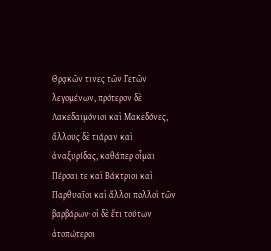Θρᾳκῶν τινες τῶν Γετῶν λεγομένων, πρότερον δὲ Λακεδαιμόνιοι καὶ Μακεδόνες, ἄλλους δὲ τιάραν καὶ ἀναξυρίδας, καθάπερ οἶμαι Πέρσαι τε καὶ Βάκτριοι καὶ Παρθυαῖοι καὶ ἄλλοι πολλοὶ τῶν βαρβάρων· οἱ δὲ ἔτι τούτων ἀτοπώτεροι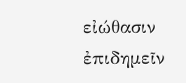εἰώθασιν ἐπιδημεῖν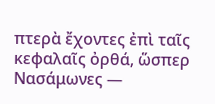πτερὰ ἔχοντες ἐπὶ ταῖς κεφαλαῖς ὀρθά, ὥσπερ Νασάμωνες —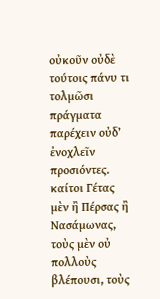οὐκοῦν οὐδὲ τούτοις πάνυ τι τολμῶσι πράγματα παρέχειν οὐδ’ ἐνοχλεῖν προσιόντες. καίτοι Γέτας μὲν ἢ Πέρσας ἢ Νασάμωνας, τοὺς μὲν οὐ πολλοὺς βλέπουσι, τοὺς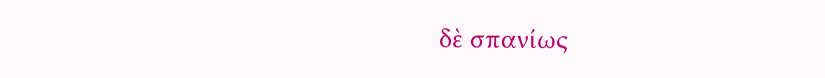δὲ σπανίως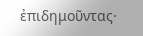ἐπιδημοῦντας·